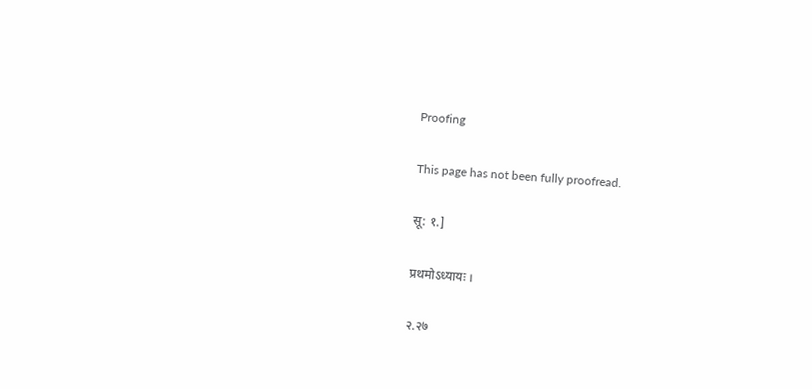Proofing

This page has not been fully proofread.

सू: १.]

प्रथमोऽध्यायः ।

२.२७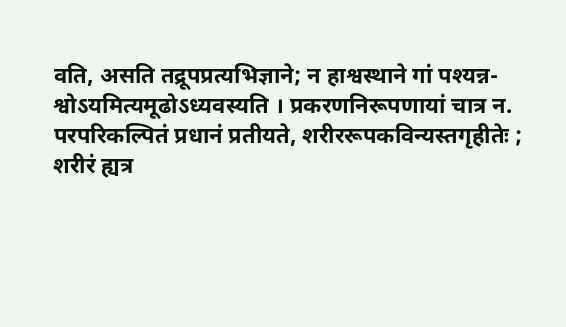वति, असति तद्रूपप्रत्यभिज्ञाने; न हाश्वस्थाने गां पश्यन्न-
श्वोऽयमित्यमूढोऽध्यवस्यति । प्रकरणनिरूपणायां चात्र न.
परपरिकल्पितं प्रधानं प्रतीयते, शरीररूपकविन्यस्तगृहीतेः ;
शरीरं ह्यत्र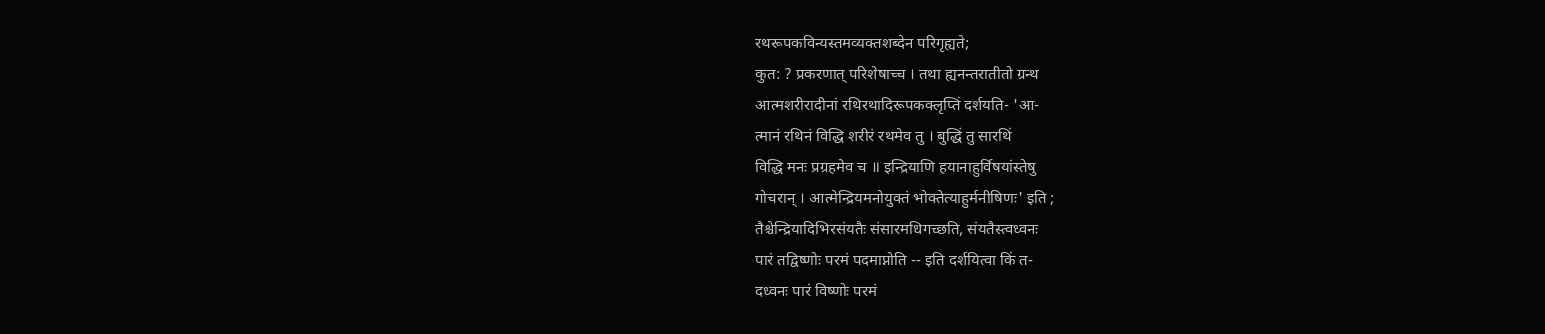रथरूपकविन्यस्तमव्यक्तशब्देन परिगृह्यते;
कुत: ? प्रकरणात् परिशेषाच्च । तथा ह्यनन्तरातीतो ग्रन्थ
आत्मशरीरादीनां रथिरथादिरूपकक्लृप्तिं दर्शयति- 'आ-
त्मानं रथिनं विद्धि शरीरं रथमेव तु । बुद्धिं तु सारथिं
विद्धि मनः प्रग्रहमेव च ॥ इन्द्रियाणि हयानाहुर्विषयांस्तेषु
गोचरान् । आत्मेन्द्रियमनोयुक्तं भोक्तेत्याहुर्मनीषिणः' इति ;
तैश्चेन्द्रियादिभिरसंयतैः संसारमधिगच्छति, संयतैस्त्वध्वनः
पारं तद्विष्णोः परमं पदमाप्नोति -- इति दर्शयित्वा किं त-
दध्वनः पारं विष्णोः परमं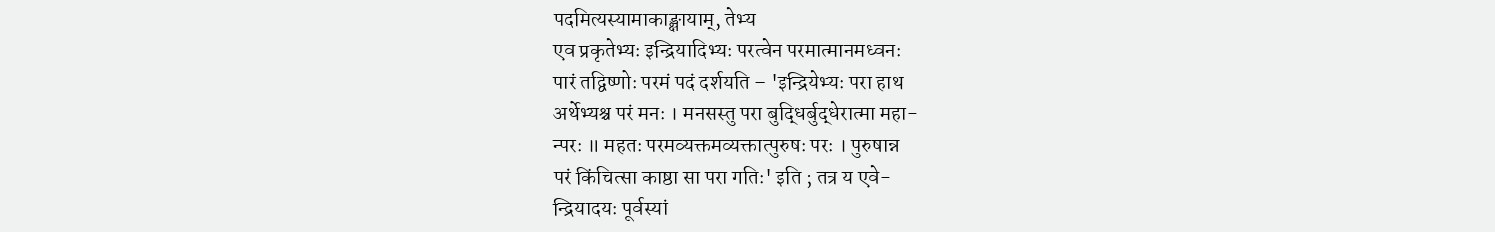पदमित्यस्यामाकाङ्क्षायाम्, तेभ्य
एव प्रकृतेभ्यः इन्द्रियादिभ्यः परत्वेन परमात्मानमध्वनः
पारं तद्विष्णोः परमं पदं दर्शयति – 'इन्द्रियेभ्यः परा हाथ
अर्थेभ्यश्च परं मनः । मनसस्तु परा बुद्धिर्बुद्धेरात्मा महा-
न्परः ॥ महतः परमव्यक्तमव्यक्तात्पुरुषः परः । पुरुषान्न
परं किंचित्सा काष्ठा सा परा गतिः' इति ; तत्र य एवे-
न्द्रियादयः पूर्वस्यां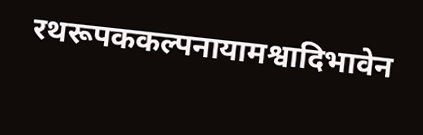रथरूपककल्पनायामश्वादिभावेन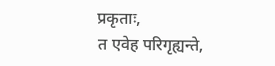प्रकृताः,
त एवेह परिगृह्यन्ते,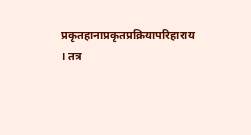प्रकृतहानाप्रकृतप्रक्रियापरिहाराय । तत्र